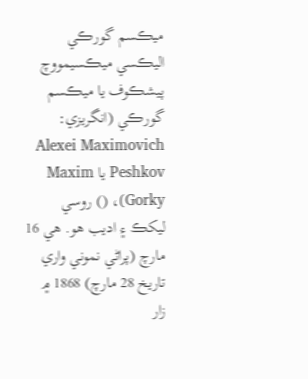ميڪسم گورڪي
اليڪسي ميڪسيمووچ پيشڪوف يا ميڪسم گورڪي (انگريزي: Alexei Maximovich Peshkov يا Maxim Gorky)، () روسي ليکڪ ۽ اديب هو. هي 16 مارچ (پراڻي نموني واري تاريخ 28 مارچ) 1868 ۾ زار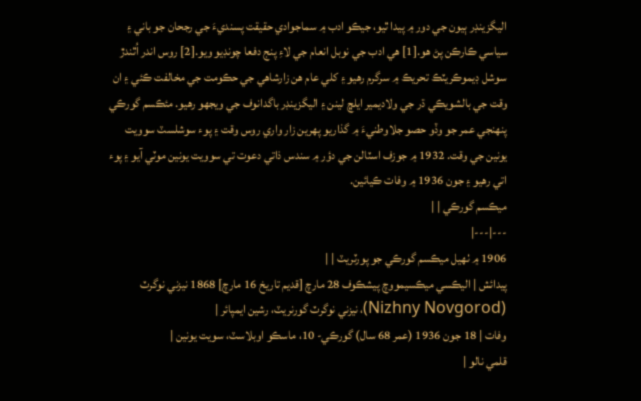اليگزينڊر ٻيون جي دور ۾ پيدا ٿيو، جيڪو ادب ۾ سماجوادي حقيقت پسنديءَ جي رجحان جو باني ۽ سياسي ڪارڪن پڻ ھو.[1] ھي ادب جي نوبل انعام جي لاءِ پنج دفعا چونڊيو ويو.[2] روس اندر اُٿندڙ سوشل ڊيموڪريٽڪ تحريڪ ۾ سرگرم رهيو ۽ کلي عام ھن زارشاھي جي حڪومت جي مخالفت ڪئي ۽ ان وقت جي بالشويڪي ڌر جي ولاديمير ايلڇ لينن ۽ اليگزينڊر باگدانوف جي ويجھو رهيو. مئڪسم گورڪي پنھنجي عمر جو وڏو حصو جلاوطنيءَ ۾ گذاريو پھرين زار واري روس وقت ۽ پوء سوشلسٽ سوويت يونين جي وقت. 1932 ۾ جوزف اسٽالن جي دؤر ۾ سندس ذاتي دعوت تي سوويت يونين موٽي آيو ۽ پوء اتي رھيو ۽ جون 1936 ۾ وفات ڪيائين.
ميڪسم گورڪي | |
---|---|
1906 ۾ ٺھيل ميڪسم گورڪي جو پورٽريٽ | |
پيدائش | اليڪسي ميڪسيمووچ پيشڪوف 28 مارچ [قديم تاريخ 16 مارچ] 1868 نيزني نوگرٽ (Nizhny Novgorod)، نيزني نوگرٽ گورنريٽ، رشين ايمپائر |
وفات | 18 جون 1936 (عمر 68 سال) گورڪي- 10، ماسڪو اوبلاسٽ، سويت يونين |
قلمي نالو |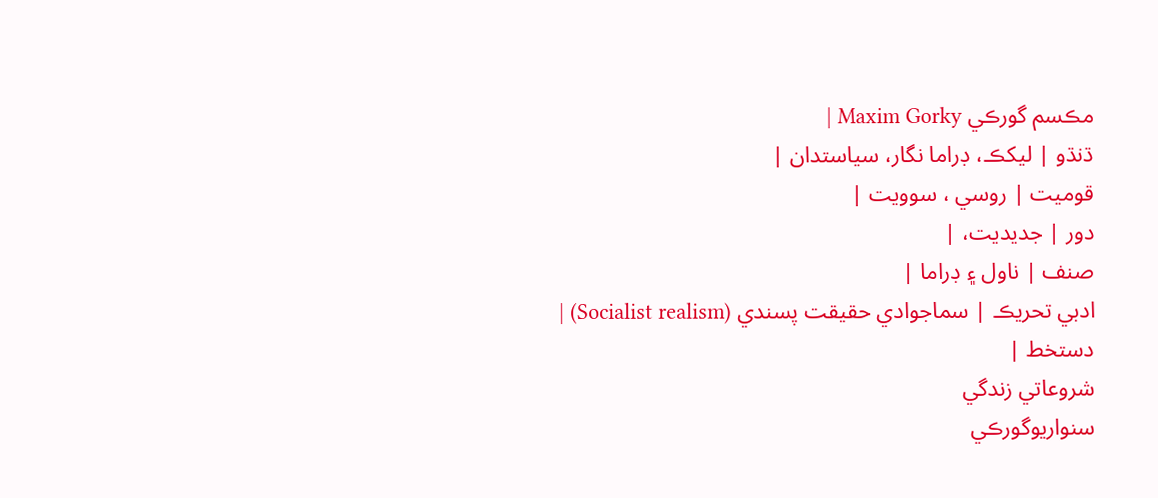مڪسم گورڪي Maxim Gorky |
ڌنڌو | ليکڪ، ڊراما نگار، سياستدان |
قوميت | روسي ، سوويت |
دور | جديديت، |
صنف | ناول ۽ ڊراما |
ادبي تحريڪ | سماجوادي حقيقت پسندي (Socialist realism) |
دستخط |
شروعاتي زندگي
سنواريوگورڪي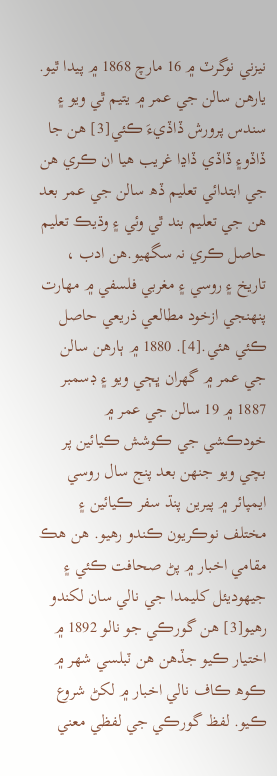نيزني نوگرٽ ۾ 16 مارچ 1868 ۾ پيدا ٿيو. يارھن سالن جي عمر ۾ يتيم ٿي ويو ۽ سندس پرورش ڏاڏيءَ ڪئي[3] ھن جا ڏاڏو۽ ڏاڏي ڏاڍا غريب ھيا ان ڪري ھن جي ابتدائي تعليم ڏھ سالن جي عمر بعد ھن جي تعليم بند ٿي وئي ۽ وڌيڪ تعليم حاصل ڪري نہ سگھيو.ھن ادب ، تاريخ ۽ روسي ۽ مغربي فلسفي ۾ مھارت پنھنجي ازخود مطالعي ذريعي حاصل ڪئي ھئي.[4]. 1880 ۾ ٻارھن سالن جي عمر ۾ گھران ڀڄي ويو ۽ ڊسمبر 1887 ۾ 19 سالن جي عمر ۾ خودڪشي جي ڪوشش ڪيائين پر بچي ويو جنھن بعد پنج سال روسي ايمپائر ۾ پيرين پنڌ سفر ڪيائين ۽ مختلف نوڪريون ڪندو رھيو. ھن ھڪ مقامي اخبار ۾ پڻ صحافت ڪئي ۽ جيھوديئل کليمدا جي نالي سان لکندو رهيو[3] ھن گورڪي جو نالو 1892 ۾ اختيار ڪيو جڏهن ھن ٽبلسي شھر ۾ ڪوھ ڪاف نالي اخبار ۾ لکڻ شروع ڪيو. لفظ گورڪي جي لفظي معني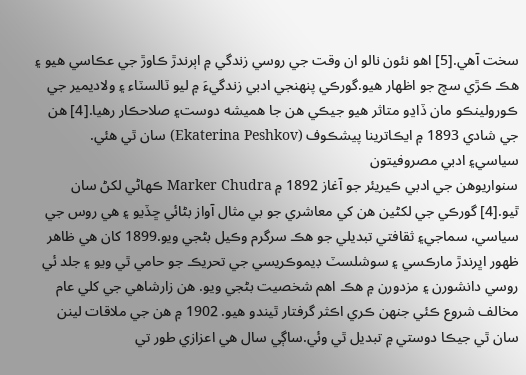سخت آھي.[5] اھو نئون نالو ان وقت جي روسي زندگي ۾ اٻرندڙ ڪاوڙ جي عڪاسي ھيو ۽ ھڪ ڪڙي سچ جو اظھار ھيو.گورڪي پنھنجي ادبي زندگيءَ ۾ ليو ٽالسٽاء ۽ ولاديمير جي ڪورولينڪو مان ڏاڍو متاثر ھيو جيڪي ھن جا ھميشه دوست۽ صلاحڪار رھيا.[4] ھن جي شادي 1893 ۾ ايڪاترينا پيشڪوف (Ekaterina Peshkov) سان ٿي ھئي.
سياسي۽ ادبي مصروفيتون
سنواريوھن جي ادبي ڪيريئر جو آغاز 1892 ۾ Marker Chudra ڪھاڻي لکڻ سان ٿيو.[4] گورڪي جي لکڻين ھن کي معاشري جو بي مثال آواز بڻائي ڇڏيو ۽ ھي روس جي سياسي، سماجي۽ ثقافتي تبديلي جو ھڪ سرگرم وڪيل بڻجي ويو.1899 کان ھي ظاھر ظھور اڀرندڙ مارڪسي ۽ سوشلسٽ ڊيموڪريسي جي تحريڪ جو حامي ٿي ويو ۽ جلد ئي روسي دانشورن ۽ مزدورن ۾ ھڪ اھم شخصيت بڻجي ويو. ھن زارشاھي جي کلي عام مخالف شروع ڪئي جنھن ڪري اڪثر گرفتار ٿيندو ھيو. 1902 ۾ ھن جي ملاقات لينن سان ٿي جيڪا دوستي ۾ تبديل ٿي وئي.ساڳي سال ھي اعزازي طور تي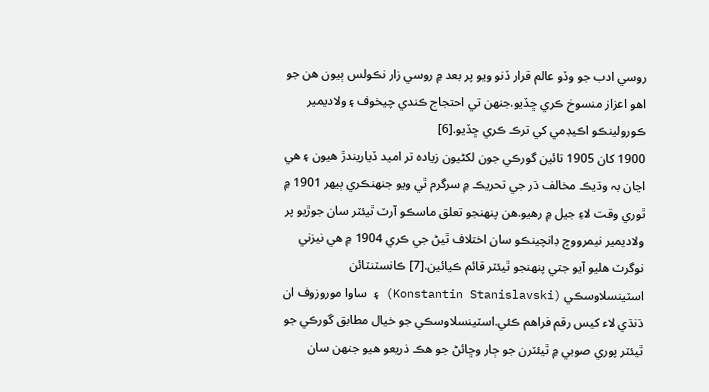روسي ادب جو وڏو عالم قرار ڏنو ويو پر بعد ۾ روسي زار نڪولس ٻيون ھن جو اھو اعزاز منسوخ ڪري ڇڏيو.جنھن تي احتجاج ڪندي چيخوف ۽ ولاديمير ڪورولينڪو اڪيڊمي کي ترڪ ڪري ڇڏيو.[6]
1900 کان 1905 تائين گورڪي جون لکڻيون زياده تر اميد ڏياريندڙ ھيون ۽ ھي اڃان بہ وڌيڪ مخالف ڌر جي تحريڪ ۾ سرگرم ٿي ويو جنھنڪري ٻيھر 1901 ۾ ٿوري وقت لاءِ جيل ۾ رھيو.ھن پنھنجو تعلق ماسڪو آرٽ ٿيئٽر سان جوڙيو پر ولاديمير نيمرووچ ڊانچينڪو سان اختلاف ٿيڻ جي ڪري 1904 ۾ ھي نيزني نوگرٽ ھليو آيو جتي پنھنجو ٿيئٽر قائم ڪيائين.[7] ڪانسٽنٽائن اسٽينسلاوسڪي (Konstantin Stanislavski) ۽ ساوا موروزوف ان ڌنڌي لاء کيس رقم فراهم ڪئي.اسٽينسلاوسڪي جو خيال مطابق گورڪي جو ٿيئٽر پوري صوبي ۾ ٿيئٽرن جو ڄار وڇائڻ جو ھڪ ذريعو ھيو جنھن سان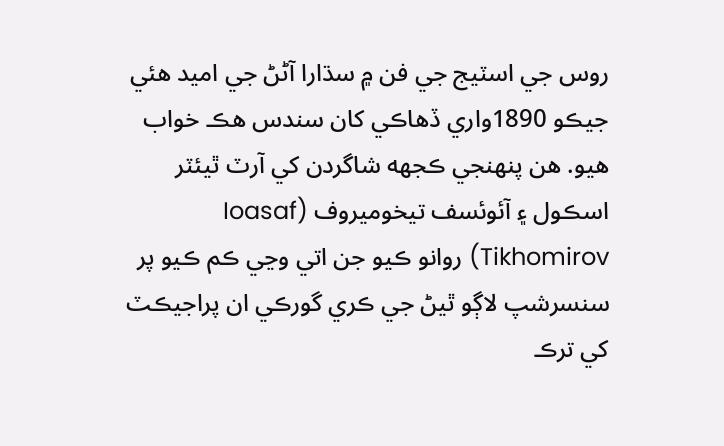روس جي اسٽيج جي فن ۾ سڌارا آڻڻ جي اميد ھئي جيڪو 1890واري ڏھاڪي کان سندس ھڪ خواب ھيو. ھن پنھنجي ڪجهه شاگردن کي آرٽ ٿيئٽر اسڪول ۽ آئوئسف تيخوميروف (Ioasaf Tikhomirov) روانو ڪيو جن اتي وڃي ڪم ڪيو پر سنسرشپ لاڳو ٿيڻ جي ڪري گورڪي ان پراجيڪٽ کي ترڪ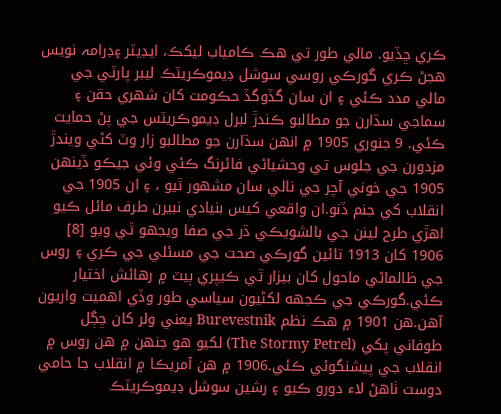ڪري ڇڏيو. مالي طور تي ھڪ ڪامياب ليکڪ، ايڊيٽر ۽ڊرامہ نويس ھجڻ ڪري گورڪي روسي سوشل ڊيموڪريٽڪ ليبر پارٽي جي مالي مدد ڪئي ۽ ان سان گڏوگڏ حڪومت کان شھري حقن ۽ سماجي سڌارن جو مطالبو ڪندڙ لبرل ڊيموڪريٽس جي پڻ حمايت ڪئي. 9 جنوري 1905 ۾ انھن سڌارن جو مطالبو زار وٽ کڻي ويندڙ مزدورن جي جلوس تي وحشياڻي فائرنگ ڪئي وئي جيڪو ڏينھن 1905 جي خوني آچر جي نالي سان مشھور ٿيو ، ۽ ان 1905 جي انقلاب کي جنم ڏنو.ان واقعي کيس بنيادي نبيرن طرف مائل ڪيو اھڙي طرح لينن جي بالشويڪي ڌر جي صفا ويجھو ٿي ويو [8]
1906 کان 1913 تائين گورڪي صحت جي مسئلي جي ڪري ۽ روس جي ظالماڻي ماحول کان بيزار ٿي ڪيپري ٻيٽ ۾ رھائش اختيار ڪئي.گورڪي جي ڪجهه لکڻيون سياسي طور وڏي اھميت واريون آھن.ھن 1901 ۾ ھڪ نظم Burevestnik يعني ولر کان ڇڳل طوفاني پکي (The Stormy Petrel) لکيو ھو جنھن ۾ ھن روس ۾ انقلاب جي پيشنگوئي ڪئي.1906 ۾ ھن آمريڪا ۾ انقلاب جا حامي دوست ٺاھڻ لاء دورو ڪيو ۽ رشين سوشل ڊيموڪريٽڪ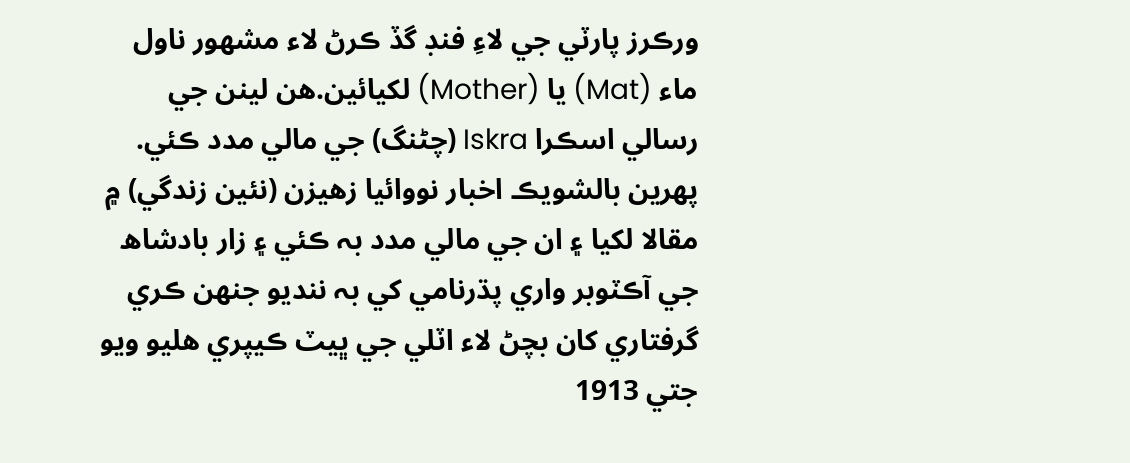ورڪرز پارٽي جي لاءِ فنڊ گڏ ڪرڻ لاء مشھور ناول ماء (Mat) يا (Mother) لکيائين.ھن لينن جي رسالي اسڪرا Iskra (چڻنگ) جي مالي مدد ڪئي. پھرين بالشويڪ اخبار نووائيا زھيزن (نئين زندگي) ۾ مقالا لکيا ۽ ان جي مالي مدد بہ ڪئي ۽ زار بادشاھ جي آڪٽوبر واري پڌرنامي کي بہ ننديو جنھن ڪري گرفتاري کان بچڻ لاء اٽلي جي ڀيٽ ڪيپري ھليو ويو جتي 1913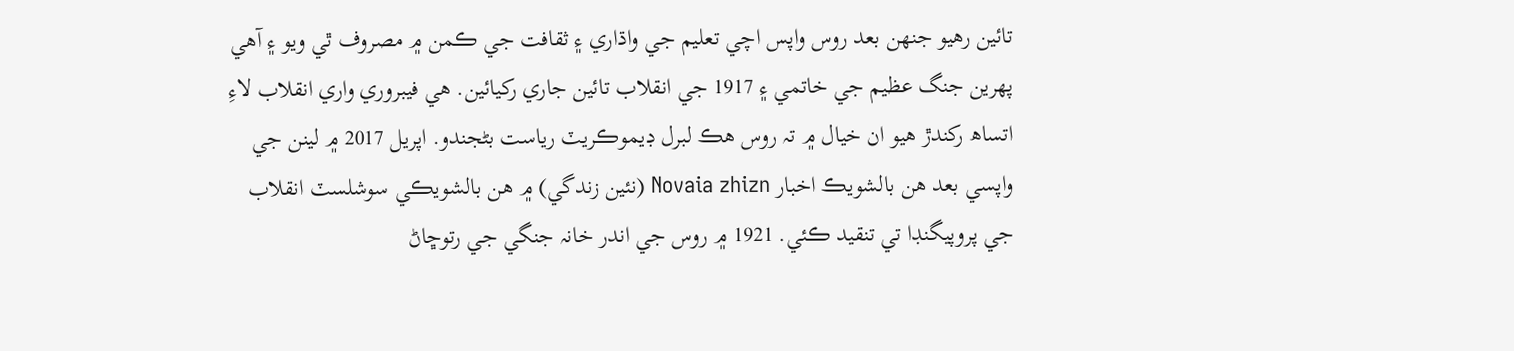تائين رھيو جنھن بعد روس واپس اچي تعليم جي واڌاري ۽ ثقافت جي ڪمن ۾ مصروف ٿي ويو ۽ آھي پھرين جنگ عظيم جي خاتمي ۽ 1917 جي انقلاب تائين جاري رکيائين. ھي فيبروري واري انقلاب لاءِ اتساھ رکندڙ ھيو ان خيال ۾ تہ روس ھڪ لبرل ڊيموڪريٽ رياست بڻجندو. اپريل 2017 ۾ لينن جي واپسي بعد ھن بالشويڪ اخبار Novaia zhizn (نئين زندگي) ۾ ھن بالشويڪي سوشلسٽ انقلاب جي پروپيگنڊا تي تنقيد ڪئي. 1921 ۾ روس جي اندر خانہ جنگي جي رتوڇاڻ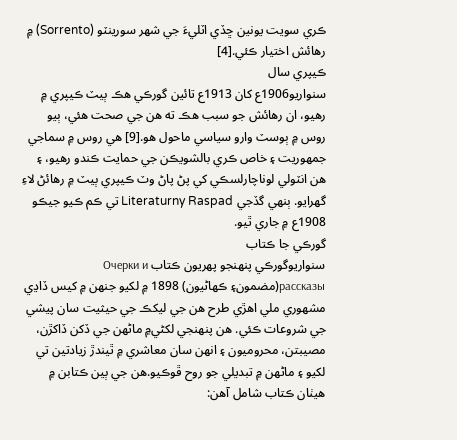ڪري سويت يونين ڇڏي اٽليءَ جي شھر سورينٽو (Sorrento) ۾ رھائش اختيار ڪئي.[4]
ڪيپري سال
سنواريو1906ع کان 1913ع تائين گورڪي هڪ ٻيٽ ڪيپري ۾ رهيو، ان رهائش جو سبب هڪ ته هن جي صحت هئي، ٻيو روس ۾ ٻوسٽ وارو سياسي ماحول هو.[9] هي روس ۾ سماجي جمهوريت ۽ خاص ڪري بالشويڪن جي حمايت ڪندو رهيو، ۽ هن انٽولي لوناچارلسڪي کي پڻ پاڻ وٽ ڪيپري ٻيٽ ۾ رهائڻ لاءِ گھرايو. ٻنهي گڏجي Literaturny Raspad تي ڪم ڪيو جيڪو 1908ع ۾ جاري ٿيو.
گورڪي جا ڪتاب
سنواريوگورڪي پنھنجو پھريون ڪتاب Очерки и рассказы(مضمون۽ ڪھاڻيون) 1898 ۾ لکيو جنھن ۾ کيس ڏاڍي مشھوري ملي اھڙي طرح ھن جي ليکڪ جي حيثيت سان پيشي جي شروعات ڪئي. ھن پنھنجي لکڻي۾ ماڻھن جي ڏکن ڏاکڙن، مصيبتن، محروميون ۽ انھن سان معاشري ۾ ٿيندڙ زيادتين تي لکيو ۽ ماڻھن ۾ تبديلي جو روح ڦوڪيو.ھن جي ٻين ڪتابن ۾ ھيٺان ڪتاب شامل آھن: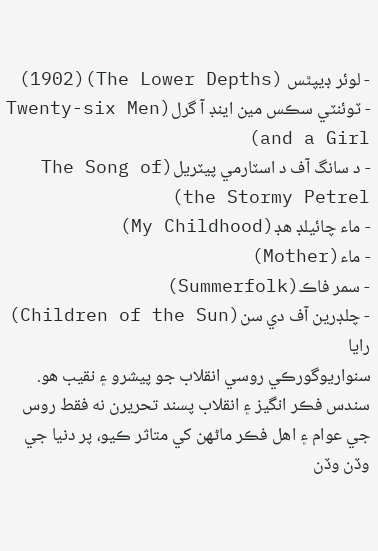- لوئر ڊيپٿس (The Lower Depths)(1902)
- ٽوئنٽي سڪس مين اينڊ آ گرل(Twenty-six Men and a Girl)
- د سانگ آف د اسٽارمي پيٽريل(The Song of the Stormy Petrel)
- ماء چائيلڊ ھڊ(My Childhood)
- ماء(Mother)
- سمر فاڪ(Summerfolk)
- چلڊرين آف دي سن(Children of the Sun)
رايا
سنواريوگورڪي روسي انقلاب جو پيشرو ۽ نقيب هو. سندس فڪر انگيز ۽ انقلاب پسند تحريرن نه فقط روس جي عوام ۽ اهل فڪر ماڻهن کي متاثر ڪيو، پر دنيا جي وڏن وڏن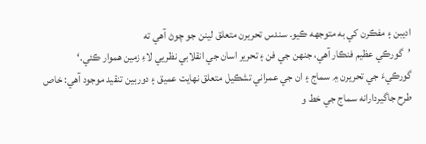اديبن ۽ مفڪرن کي به متوجهه ڪيو. سندس تحريرن متعلق لينن جو چوڻ آهي ته
’گورڪي عظيم فنڪار آهي، جنهن جي فن ۽ تحرير اسان جي انقلابي نظريي لاءِ زمين هموار ڪئي.‘
گورڪيءَ جي تحريرن ۾ سماج ۽ ان جي عمراني تشڪيل متعلق نهايت عميق ۽ دوربين تنقيد موجود آهي: خاص طرح جاگيردارانه سماج جي خط و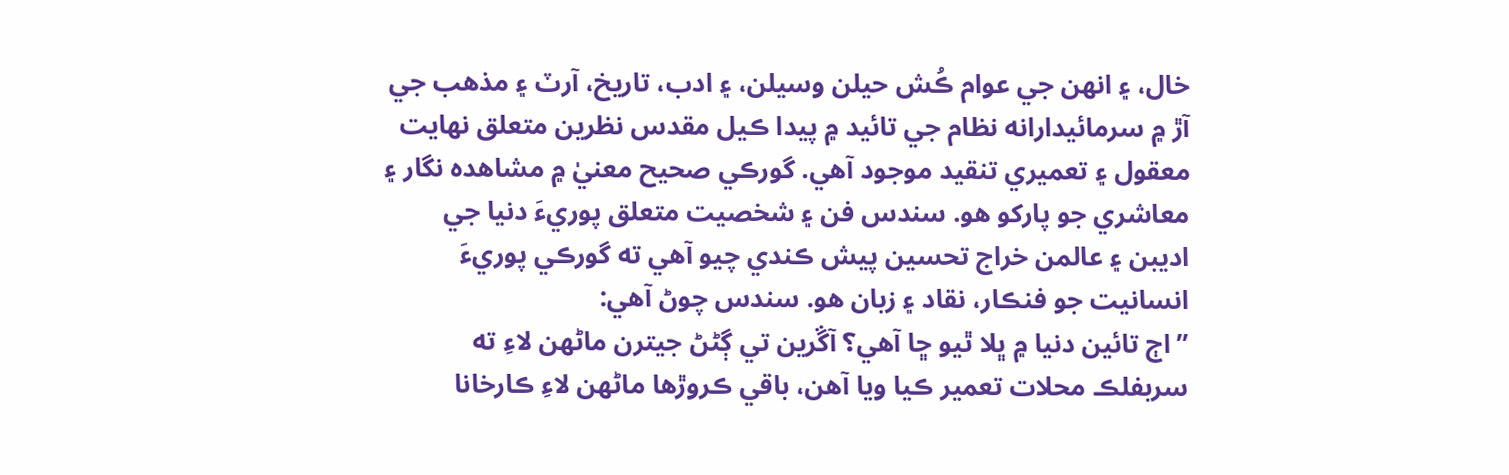خال، ۽ انهن جي عوام ڪُش حيلن وسيلن، ۽ ادب، تاريخ، آرٽ ۽ مذهب جي آڙ ۾ سرمائيدارانه نظام جي تائيد ۾ پيدا ڪيل مقدس نظرين متعلق نهايت معقول ۽ تعميري تنقيد موجود آهي. گورڪي صحيح معنيٰ ۾ مشاهده نگار ۽ معاشري جو پارکو هو. سندس فن ۽ شخصيت متعلق پوريءَ دنيا جي اديبن ۽ عالمن خراج تحسين پيش ڪندي چيو آهي ته گورڪي پوريءَ انسانيت جو فنڪار، نقاد ۽ زبان هو. سندس چوڻ آهي:
”اڄ تائين دنيا ۾ ڀلا ٿيو ڇا آهي؟ آڱرين تي ڳڻڻ جيترن ماڻهن لاءِ ته سربفلڪ محلات تعمير ڪيا ويا آهن، باقي ڪروڙها ماڻهن لاءِ ڪارخانا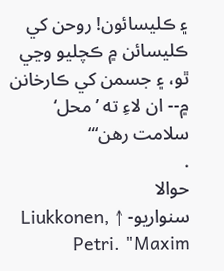۽ ڪليسائون! روحن کي ڪليسائن ۾ ڪچليو وڃي ٿو، ۽ جسمن کي ڪارخانن ۾-- ان لاءِ ته ’محل‘ سلامت رهن‘“
.
حوالا
سنواريو- ↑ Liukkonen, Petri. "Maxim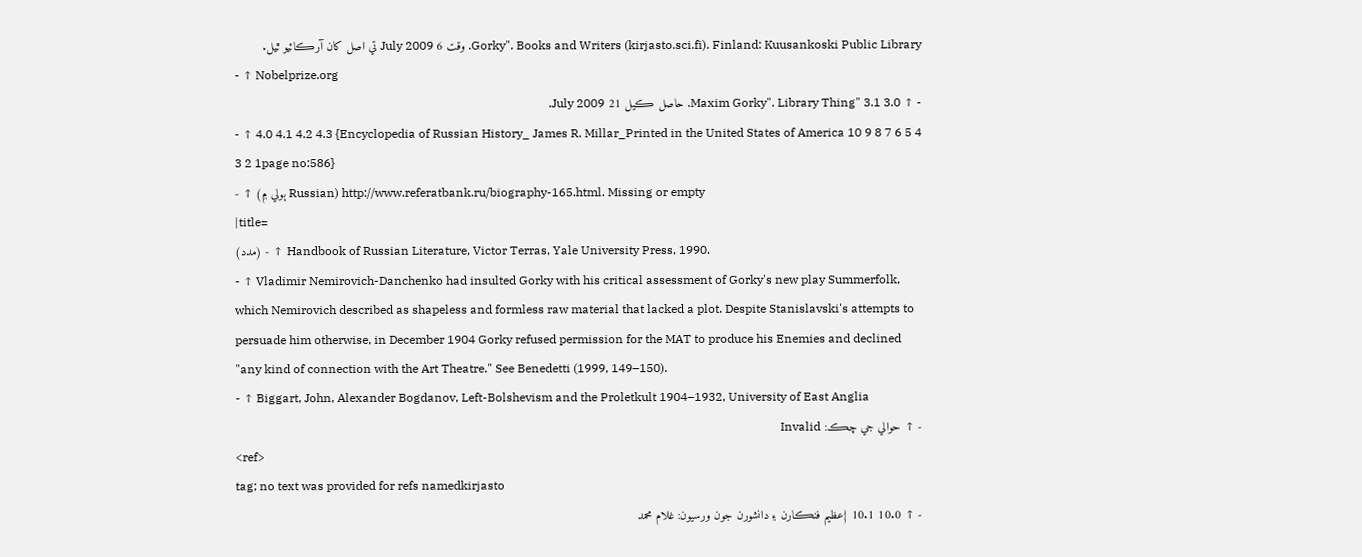Gorky". Books and Writers (kirjasto.sci.fi). Finland: Kuusankoski Public Library. وقت 6 July 2009 تي اصل کان آرڪائيو ٿيل.
- ↑ Nobelprize.org
- ↑ 3.0 3.1 "Maxim Gorky". Library Thing. حاصل ڪيل 21 July 2009.
- ↑ 4.0 4.1 4.2 4.3 {Encyclopedia of Russian History_ James R. Millar_Printed in the United States of America 10 9 8 7 6 5 4 3 2 1page no:586}
- ↑ (ٻولي ۾ Russian) http://www.referatbank.ru/biography-165.html. Missing or empty
|title=
(مدد) - ↑ Handbook of Russian Literature, Victor Terras, Yale University Press, 1990.
- ↑ Vladimir Nemirovich-Danchenko had insulted Gorky with his critical assessment of Gorky's new play Summerfolk, which Nemirovich described as shapeless and formless raw material that lacked a plot. Despite Stanislavski's attempts to persuade him otherwise, in December 1904 Gorky refused permission for the MAT to produce his Enemies and declined "any kind of connection with the Art Theatre." See Benedetti (1999, 149–150).
- ↑ Biggart, John, Alexander Bogdanov, Left-Bolshevism and the Proletkult 1904–1932, University of East Anglia
- ↑ حوالي جي چڪ: Invalid
<ref>
tag; no text was provided for refs namedkirjasto
- ↑ 10.0 10.1 {عظيم فنڪارن ۽ دانشورن جون ورسيون: غلام محمد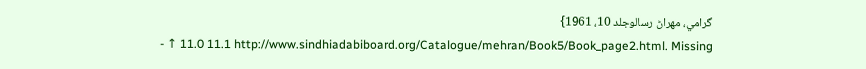گرامي، مھراڻ رسالوجلد 10، 1961}
- ↑ 11.0 11.1 http://www.sindhiadabiboard.org/Catalogue/mehran/Book5/Book_page2.html. Missing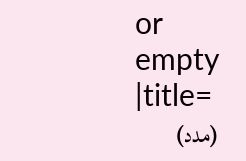or empty
|title=
(مدد)